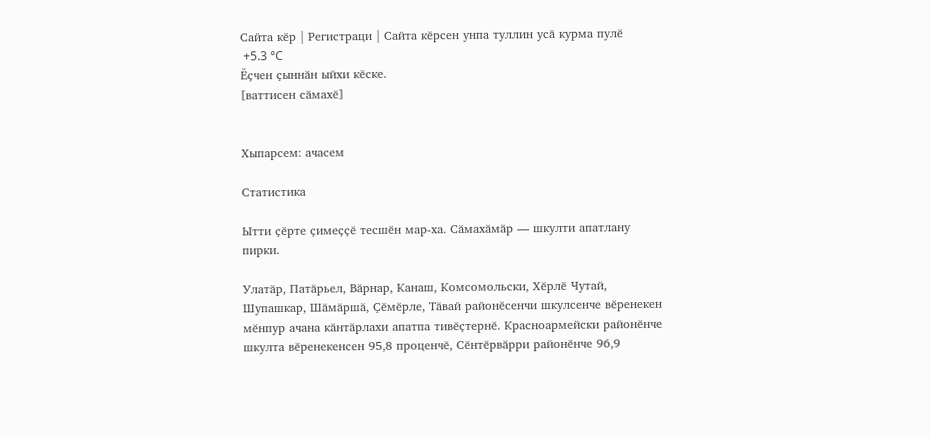Сайта кӗр | Регистраци | Сайта кӗрсен унпа туллин усӑ курма пулӗ
 +5.3 °C
Ӗҫчен ҫыннӑн ыйхи кӗске.
[ваттисен сӑмахӗ]


Хыпарсем: ачасем

Статистика

Ытти ҫӗрте ҫимеҫҫӗ тесшӗн мар-ха. Сӑмахӑмӑр — шкулти апатлану пирки.

Улатӑр, Патӑрьел, Вӑрнар, Канаш, Комсомольски, Хӗрлӗ Чутай, Шупашкар, Шӑмӑршӑ, Ҫӗмӗрле, Тӑвай районӗсенчи шкулсенче вӗренекен мӗнпур ачана кӑнтӑрлахи апатпа тивӗҫтернӗ. Красноармейски районӗнче шкулта вӗренекенсен 95,8 проценчӗ, Сӗнтӗрвӑрри районӗнче 96,9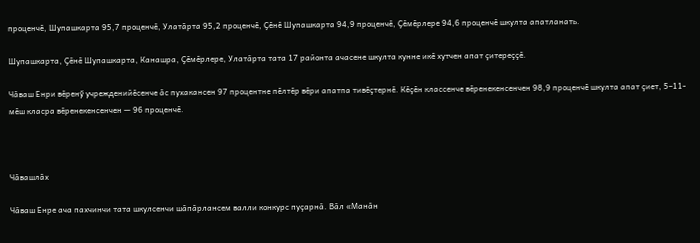проценчӗ, Шупашкарта 95,7 проценчӗ, Улатӑрта 95,2 проценчӗ, Ҫӗнӗ Шупашкарта 94,9 проценчӗ, Ҫӗмӗрлере 94,6 проценчӗ шкулта апатланать.

Шупашкарта, Ҫӗнӗ Шупашкарта, Канашра, Ҫӗмӗрлере, Улатӑрта тата 17 районта ачасене шкулта кунне икӗ хутчен апат ҫитереҫҫӗ.

Чӑваш Енри вӗренӳ учрежденийӗсенче ӑс пухакансен 97 процентне пӗлтӗр вӗри апатпа тивӗҫтернӗ. Кӗҫӗн классенче вӗренекенсенчен 98,9 проценчӗ шкулта апат ҫиет, 5–11-мӗш класра вӗренекенсенчен — 96 проценчӗ.



Чӑвашлӑх

Чӑваш Енре ача пахчинчи тата шкулсенчи шӑпӑрлансем валли конкурс пуҫарнӑ. Вӑл «Манӑн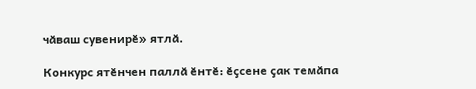чӑваш сувенирӗ» ятлӑ.

Конкурс ятӗнчен паллӑ ӗнтӗ: ӗҫсене ҫак темӑпа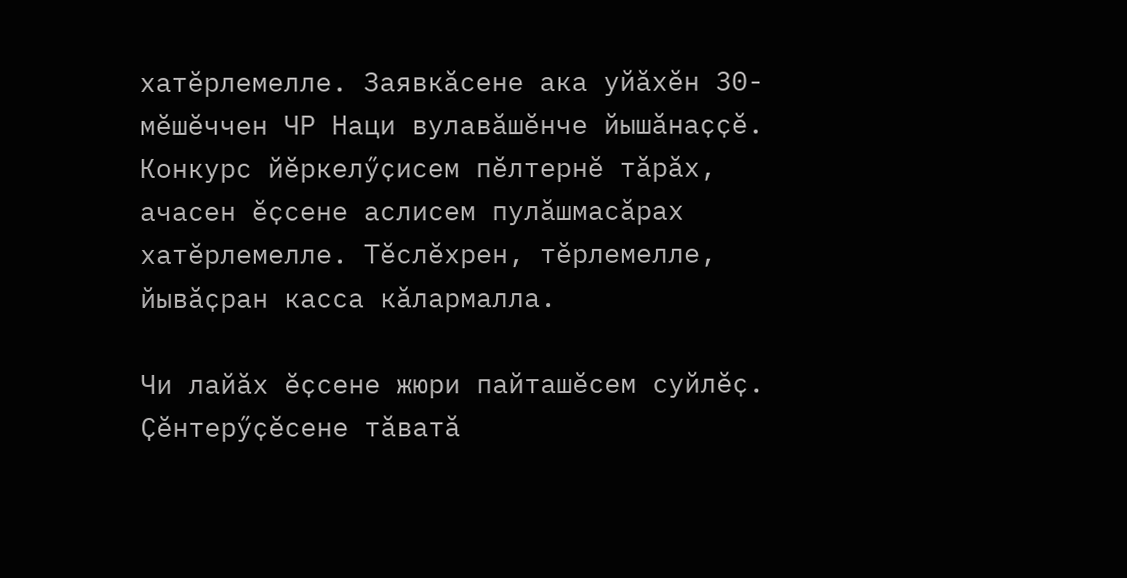хатӗрлемелле. Заявкӑсене ака уйӑхӗн 30-мӗшӗччен ЧР Наци вулавӑшӗнче йышӑнаҫҫӗ. Конкурс йӗркелӳҫисем пӗлтернӗ тӑрӑх, ачасен ӗҫсене аслисем пулӑшмасӑрах хатӗрлемелле. Тӗслӗхрен, тӗрлемелле, йывӑҫран касса кӑлармалла.

Чи лайӑх ӗҫсене жюри пайташӗсем суйлӗҫ. Ҫӗнтерӳҫӗсене тӑватӑ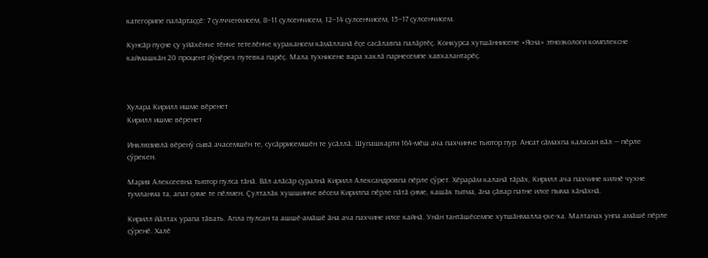категорипе палӑртаҫҫӗ: 7 ҫулчченхисем, 8–11 ҫулсенчисем, 12–14 ҫулсенчисем, 15–17 ҫулсенчисем.

Кунсӑр пуҫне ҫу уйӑхӗнче тӗнче тетелӗнче куракансем кӑмӑлланӑ ӗҫе сасӑлавпа палӑртӗҫ. Конкурса хутшӑннисене «Ясна» этноэкологи комплексне каймашкӑн 20 процент йӳнӗрех путевка парӗҫ. Мала тухнисене вара хаклӑ парнесемпе хавхалантарӗҫ.



Хулара Кирилл ишме вӗренет
Кирилл ишме вӗренет

Инклюзивлӑ вӗренӳ сывӑ ачасемшӗн те, сусӑррисемшӗн те усӑллӑ. Шупашкарти 164-мӗш ача пахчинче тьютор пур. Ансат сӑмахпа каласан вӑл — пӗрле ҫӳрекен.

Мария Алексеевна тьютор пулса тӑнӑ. Вӑл алӑсӑр ҫуралнӑ Кирилл Александровпа пӗрле ҫӳрет. Хӗрарӑм каланӑ тӑрӑх, Кирилл ача пахчине килнӗ чухне тумланма та, апат ҫиме те пӗлмен. Ҫулталӑк хушшинче вӗсем Кирилпа пӗрле пӑтӑ ҫиме, кашӑк тытма, ӑна ҫӑвар патне илсе пыма хӑнӑхнӑ.

Кирилл йӑлтах урапа тӑвать. Апла пулсан та ашшӗ-амӑшӗ ӑна ача пахчине илсе кайнӑ. Унӑн тантӑшӗсемпе хутшӑнмалла-ҫке-ха. Малтанах унпа амӑшӗ пӗрле ҫӳренӗ. Халӗ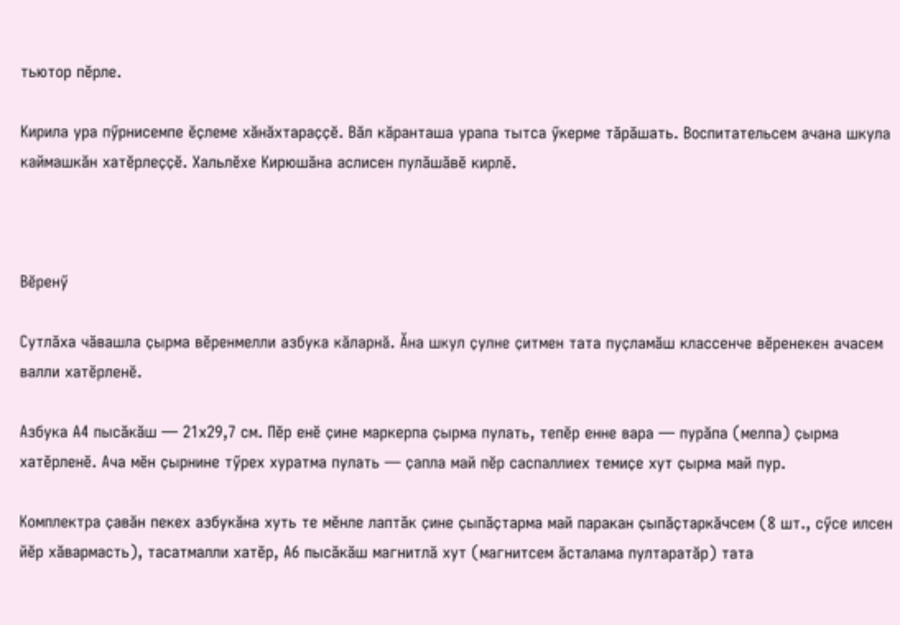тьютор пӗрле.

Кирила ура пӳрнисемпе ӗҫлеме хӑнӑхтараҫҫӗ. Вӑл кӑранташа урапа тытса ӳкерме тӑрӑшать. Воспитательсем ачана шкула каймашкӑн хатӗрлеҫҫӗ. Хальлӗхе Кирюшӑна аслисен пулӑшӑвӗ кирлӗ.



Вӗренӳ

Сутлӑха чӑвашла ҫырма вӗренмелли азбука кӑларнӑ. Ӑна шкул ҫулне ҫитмен тата пуҫламӑш классенче вӗренекен ачасем валли хатӗрленӗ.

Азбука А4 пысӑкӑш — 21х29,7 см. Пӗр енӗ ҫине маркерпа ҫырма пулать, тепӗр енне вара — пурӑпа (мелпа) ҫырма хатӗрленӗ. Ача мӗн ҫырнине тӳрех хуратма пулать — ҫапла май пӗр саспаллиех темиҫе хут ҫырма май пур.

Комплектра ҫавӑн пекех азбукӑна хуть те мӗнле лаптӑк ҫине ҫыпӑҫтарма май паракан ҫыпӑҫтаркӑчсем (8 шт., сӳсе илсен йӗр хӑвармасть), тасатмалли хатӗр, А6 пысӑкӑш магнитлӑ хут (магнитсем ӑсталама пултаратӑр) тата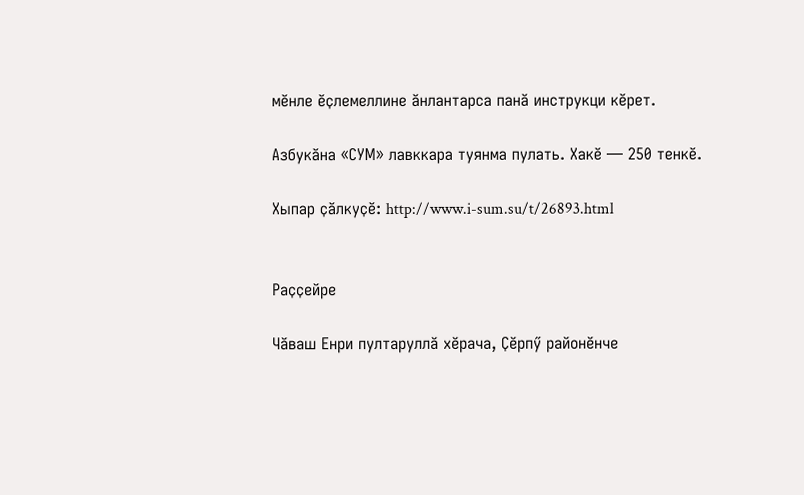мӗнле ӗҫлемеллине ӑнлантарса панӑ инструкци кӗрет.

Азбукӑна «СУМ» лавккара туянма пулать. Хакӗ — 250 тенкӗ.

Хыпар ҫӑлкуҫӗ: http://www.i-sum.su/t/26893.html


Раҫҫейре

Чӑваш Енри пултаруллӑ хӗрача, Ҫӗрпӳ районӗнче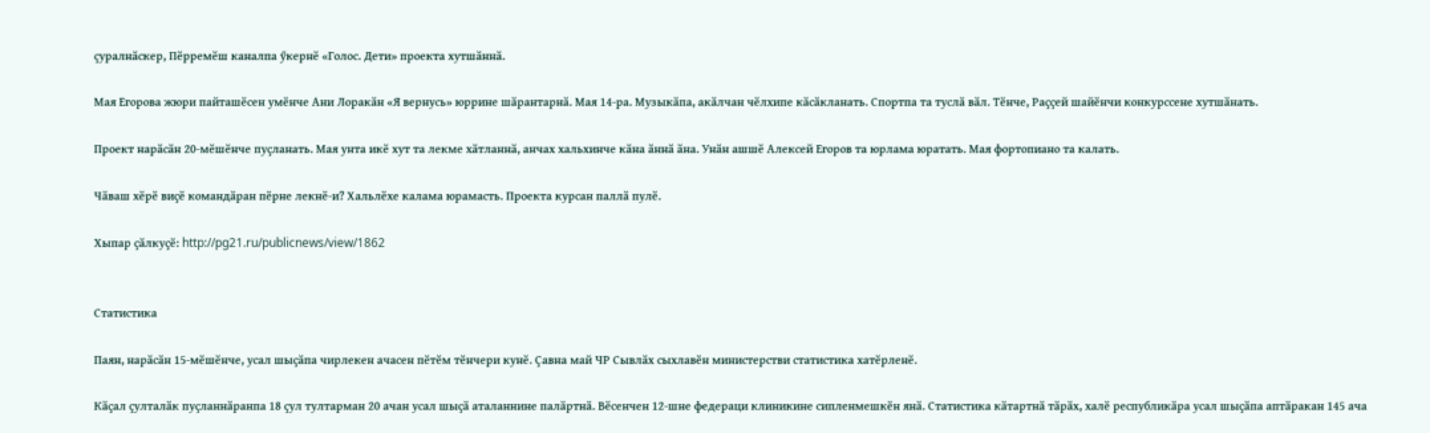ҫуралнӑскер, Пӗрремӗш каналпа ӳкернӗ «Голос. Дети» проекта хутшӑннӑ.

Мая Егорова жюри пайташӗсен умӗнче Ани Лоракӑн «Я вернусь» юррине шӑрантарнӑ. Мая 14-ра. Музыкӑпа, акӑлчан чӗлхипе кӑсӑкланать. Спортпа та туслӑ вӑл. Тӗнче, Раҫҫей шайӗнчи конкурссене хутшӑнать.

Проект нарӑсӑн 20-мӗшӗнче пуҫланать. Мая унта икӗ хут та лекме хӑтланнӑ, анчах хальхинче кӑна ӑннӑ ӑна. Унӑн ашшӗ Алексей Егоров та юрлама юратать. Мая фортопиано та калать.

Чӑваш хӗрӗ виҫӗ командӑран пӗрне лекнӗ-и? Хальлӗхе калама юрамасть. Проекта курсан паллӑ пулӗ.

Хыпар ҫӑлкуҫӗ: http://pg21.ru/publicnews/view/1862


Статистика

Паян, нарӑсӑн 15-мӗшӗнче, усал шыҫӑпа чирлекен ачасен пӗтӗм тӗнчери кунӗ. Ҫавна май ЧР Сывлӑх сыхлавӗн министерстви статистика хатӗрленӗ.

Кӑҫал ҫулталӑк пуҫланнӑранпа 18 ҫул тултарман 20 ачан усал шыҫӑ аталаннине палӑртнӑ. Вӗсенчен 12-шне федераци клиникине сипленмешкӗн янӑ. Статистика кӑтартнӑ тӑрӑх, халӗ республикӑра усал шыҫӑпа аптӑракан 145 ача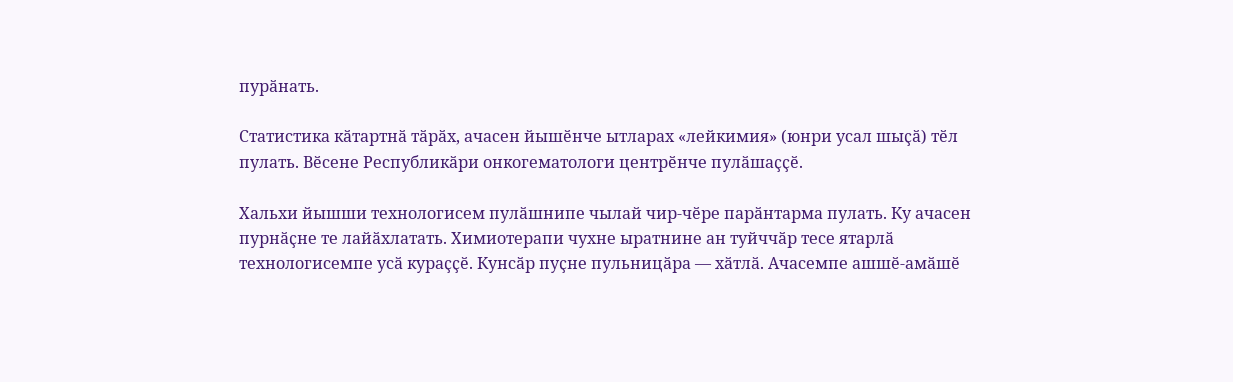пурӑнать.

Статистика кӑтартнӑ тӑрӑх, ачасен йышӗнче ытларах «лейкимия» (юнри усал шыҫӑ) тӗл пулать. Вӗсене Республикӑри онкогематологи центрӗнче пулӑшаҫҫӗ.

Хальхи йышши технологисем пулӑшнипе чылай чир-чӗре парӑнтарма пулать. Ку ачасен пурнӑҫне те лайӑхлатать. Химиотерапи чухне ыратнине ан туйччӑр тесе ятарлӑ технологисемпе усӑ кураҫҫӗ. Кунсӑр пуҫне пульницӑра — хӑтлӑ. Ачасемпе ашшӗ-амӑшӗ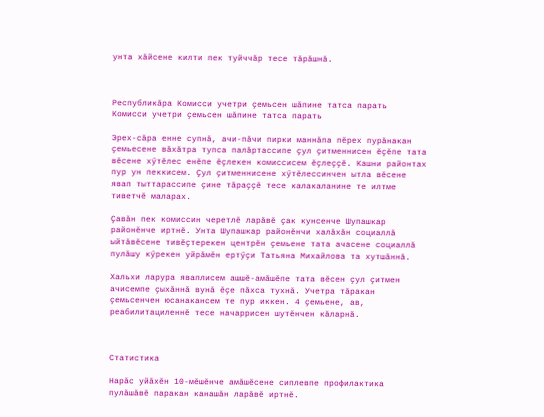унта хӑйсене килти пек туйччӑр тесе тӑрӑшнӑ.



Республикӑра Комисси учетри ҫемьсен шӑпине татса парать
Комисси учетри ҫемьсен шӑпине татса парать

Эрех-сӑра енне супнӑ, ачи-пӑчи пирки маннӑпа пӗрех пурӑнакан ҫемьесене вӑхӑтра тупса палӑртассипе ҫул ҫитменнисен ӗҫӗпе тата вӗсене хӳтӗлес енӗпе ӗҫлекен комиссисем ӗҫлеҫҫӗ. Кашни районтах пур ун пеккисем. Ҫул ҫитменнисене хӳтӗлессинчен ытла вӗсене явап тыттарассипе ҫине тӑраҫҫӗ тесе калакаланине те илтме тиветчӗ маларах.

Ҫавӑн пек комиссин черетлӗ ларӑвӗ ҫак кунсенче Шупашкар районӗнче иртнӗ. Унта Шупашкар районӗнчи халӑхӑн социаллӑ ыйтӑвӗсене тивӗҫтерекен центрӗн ҫемьене тата ачасене социаллӑ пулӑшу кӳрекен уйрӑмӗн ертӳҫи Татьяна Михайлова та хутшӑннӑ.

Хальхи ларура яваплисем ашшӗ-амӑшӗпе тата вӗсен ҫул ҫитмен ачисемпе ҫыхӑннӑ вунӑ ӗҫе пӑхса тухнӑ. Учетра тӑракан ҫемьсенчен юсанакансем те пур иккен. 4 ҫемьене, ав, реабилитациленнӗ тесе начаррисен шутӗнчен кӑларнӑ.



Статистика

Нарӑс уйӑхӗн 10-мӗшӗнче амӑшӗсене сиплевпе профилактика пулӑшӑвӗ паракан канашӑн ларӑвӗ иртнӗ.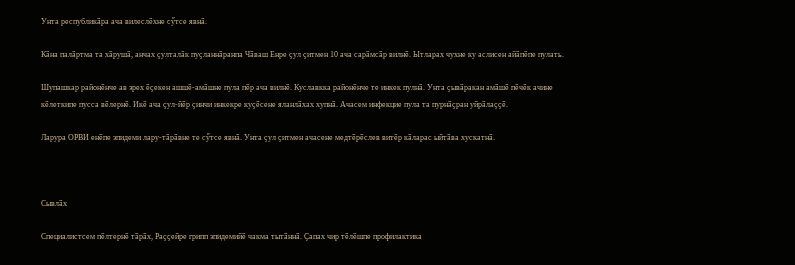Унта республикӑра ача вилеслӗхне сӳтсе явнӑ.

Кӑна палӑртма та хӑрушӑ, анчах ҫулталӑк пуҫланнӑранпа Чӑваш Енре ҫул ҫитмен 10 ача сарӑмсӑр вилнӗ. Ытларах чухне ку аслисен айӑпӗпе пулать.

Шупашкар районӗнче ав эрех ӗҫекен ашшӗ-амӑшне пула пӗр ача вилнӗ. Куславкка районӗнче те инкек пулнӑ. Унта ҫывӑракан амӑшӗ пӗчӗк ачине кӗлеткипе пусса вӗлернӗ. Икӗ ача ҫул-йӗр ҫинчи инкекре куҫӗсене яланлӑхах хупнӑ. Ачасем инфекцие пула та пурнӑҫран уйрӑлаҫҫӗ.

Ларура ОРВИ енӗпе эпидеми лару-тӑрӑвне те сӳтсе явнӑ. Унта ҫул ҫитмен ачасене медтӗрӗслев витӗр кӑларас ыйтӑва хускатнӑ.



Сывлӑх

Специалистсем пӗлтернӗ тӑрӑх, Раҫҫейре грипп эпидемийӗ чакма тытӑннӑ. Ҫапах чир тӗлӗшпе профилактика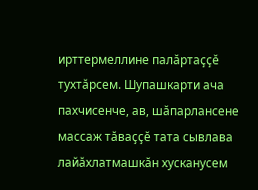ирттермеллине палӑртаҫҫӗ тухтӑрсем. Шупашкарти ача пахчисенче, ав, шӑпарлансене массаж тӑваҫҫӗ тата сывлава лайӑхлатмашкӑн хусканусем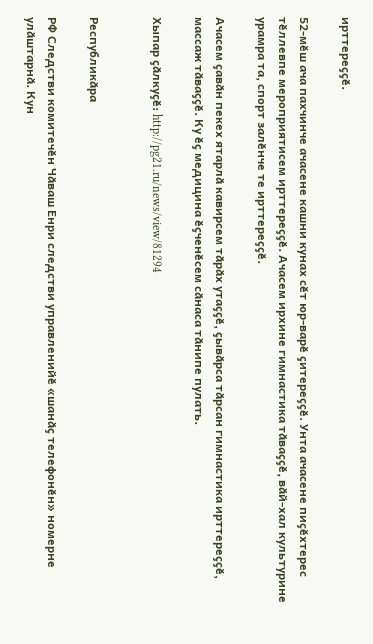ирттереҫҫӗ.

52-мӗш ача пахчинче ачасене кашни кунах сӗт юр-варӗ ҫитереҫҫӗ. Унта ачасене пиҫӗхтерес тӗллевпе мероприятисем ирттереҫҫӗ. Ачасем ирхине гимнастика тӑваҫҫӗ, вӑй-хал культурине урамра та, спорт залӗнче те ирттереҫҫӗ.

Ачасем ҫавӑн пекех ятарлӑ кавирсем тӑрӑх утаҫҫӗ, ҫывӑрса тӑрсан гимнастика ирттереҫҫӗ, массаж тӑваҫҫӗ. Ку ӗҫ медицина ӗҫченӗсем сӑнаса тӑнипе пулать.

Хыпар ҫӑлкуҫӗ: http://pg21.ru/news/view/81294


Республикӑра

РФ Следстви комитечӗн Чӑваш Енри следстви управленийӗ «шанӑҫ телефонӗн» номерне улӑштарнӑ. Кун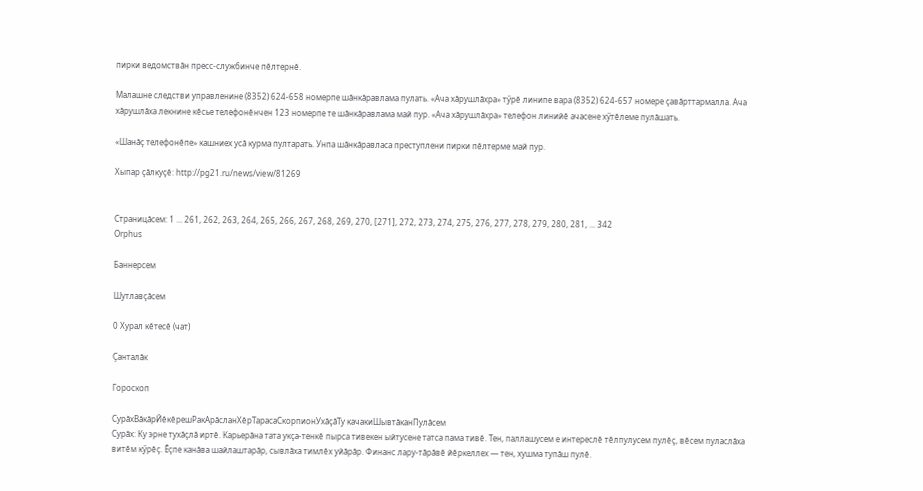пирки ведомствӑн пресс-службинче пӗлтернӗ.

Малашне следстви управленине (8352) 624-658 номерпе шӑнкӑравлама пулать. «Ача хӑрушлӑхра» тӳрӗ линипе вара (8352) 624-657 номере ҫавӑрттармалла. Ача хӑрушлӑха лекнине кӗсье телефонӗнчен 123 номерпе те шӑнкӑравлама май пур. «Ача хӑрушлӑхра» телефон линийӗ ачасене хӳтӗлеме пулӑшать.

«Шанӑҫ телефонӗпе» кашниех усӑ курма пултарать. Унпа шӑнкӑравласа преступлени пирки пӗлтерме май пур.

Хыпар ҫӑлкуҫӗ: http://pg21.ru/news/view/81269


Страницӑсем: 1 ... 261, 262, 263, 264, 265, 266, 267, 268, 269, 270, [271], 272, 273, 274, 275, 276, 277, 278, 279, 280, 281, ... 342
Orphus

Баннерсем

Шутлавҫӑсем

0 Хурал кӗтесӗ (чат)

Ҫанталӑк

Гороскоп

СурӑхВӑкӑрЙӗкӗрешРакАрӑсланХӗрТарасаСкорпионУхӑҫӑТу качакиШывтӑканПулӑсем
Сурӑх: Ку эрне тухӑҫлӑ иртӗ. Карьерӑна тата укҫа-тенкӗ пырса тивекен ыйтусене татса пама тивӗ. Тен, паллашусем е интереслӗ тӗлпулусем пулӗҫ, вӗсем пуласлӑха витӗм кӳрӗҫ. Ӗҫпе канӑва шайлаштарӑр, сывлӑха тимлӗх уйӑрӑр. Финанс лару-тӑрӑвӗ йӗркеллех — тен, хушма тупӑш пулӗ.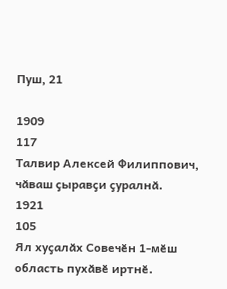Пуш, 21

1909
117
Талвир Алексей Филиппович, чӑваш ҫыравҫи ҫуралнӑ.
1921
105
Ял хуҫалӑх Совечӗн 1-мӗш область пухӑвӗ иртнӗ.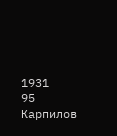1931
95
Карпилов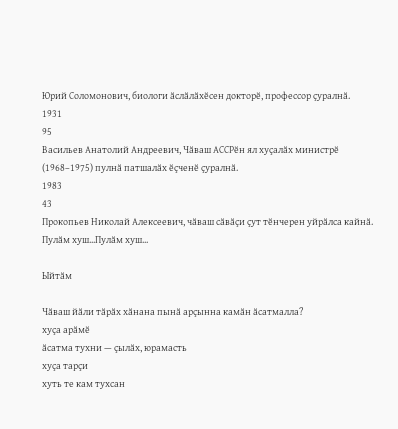Юрий Соломонович, биологи ӑслӑлӑхӗсен докторӗ, профессор ҫуралнӑ.
1931
95
Васильев Анатолий Андреевич, Чӑваш АССРӗн ял хуҫалӑх министрӗ (1968–1975) пулнӑ патшалӑх ӗҫченӗ ҫуралнӑ.
1983
43
Прокопьев Николай Алексеевич, чӑваш сӑвӑҫи ҫут тӗнчерен уйрӑлса кайнӑ.
Пулӑм хуш...Пулӑм хуш...

Ыйтӑм

Чӑваш йӑли тӑрӑх хӑнана пынӑ арҫынна камӑн ӑсатмалла?
хуҫа арӑмӗ
ӑсатма тухни — ҫылӑх, юрамасть
хуҫа тарҫи
хуть те кам тухсан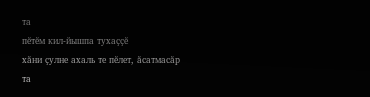та
пӗтӗм кил-йышпа тухаҫҫӗ
хӑни ҫулне ахаль те пӗлет, ӑсатмасӑр та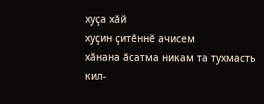хуҫа хӑй
хуҫин ҫитӗннӗ ачисем
хӑнана ӑсатма никам та тухмасть
кил-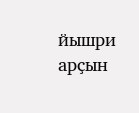йышри арҫын